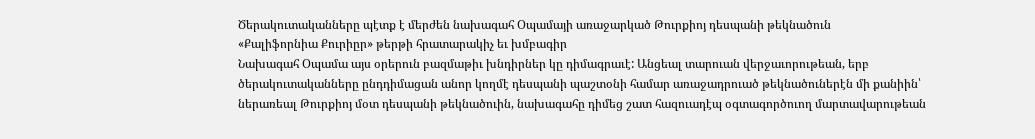Ծերակուտականները պէտք է մերժեն նախագահ Օպամայի առաջարկած Թուրքիոյ դեսպանի թեկնածուն
«Քալիֆորնիա Քուրիըր» թերթի հրատարակիչ եւ խմբագիր
Նախագահ Օպամա այս օրերուն բազմաթիւ խնդիրներ կը դիմագրաւէ: Անցեալ տարուան վերջաւորութեան, երբ ծերակուտականները ընդդիմացան անոր կողմէ դեսպանի պաշտօնի համար առաջադրուած թեկնածուներէն մի քանիին՝ ներառեալ Թուրքիոյ մօտ դեսպանի թեկնածուին, նախագահը դիմեց շատ հազուադէպ օգտագործուող մարտավարութեան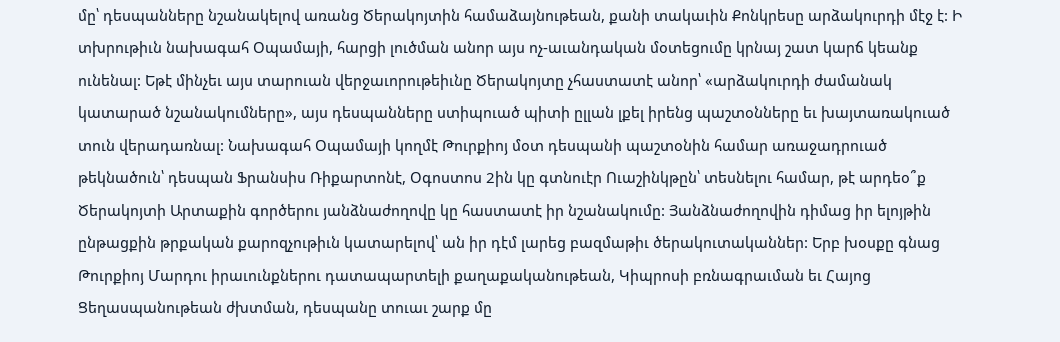մը՝ դեսպանները նշանակելով առանց Ծերակոյտին համաձայնութեան, քանի տակաւին Քոնկրեսը արձակուրդի մէջ է: Ի տխրութիւն նախագահ Օպամայի, հարցի լուծման անոր այս ոչ-աւանդական մօտեցումը կրնայ շատ կարճ կեանք ունենալ: Եթէ մինչեւ այս տարուան վերջաւորութեիւնը Ծերակոյտը չհաստատէ անոր՝ «արձակուրդի ժամանակ կատարած նշանակումները», այս դեսպանները ստիպուած պիտի ըլլան լքել իրենց պաշտօնները եւ խայտառակուած տուն վերադառնալ: Նախագահ Օպամայի կողմէ Թուրքիոյ մօտ դեսպանի պաշտօնին համար առաջադրուած թեկնածուն՝ դեսպան Ֆրանսիս Ռիքարտոնէ, Օգոստոս 2ին կը գտնուէր Ուաշինկթըն՝ տեսնելու համար, թէ արդեօ՞ք Ծերակոյտի Արտաքին գործերու յանձնաժողովը կը հաստատէ իր նշանակումը: Յանձնաժողովին դիմաց իր ելոյթին ընթացքին թրքական քարոզչութիւն կատարելով՝ ան իր դէմ լարեց բազմաթիւ ծերակուտականներ: Երբ խօսքը գնաց Թուրքիոյ Մարդու իրաւունքներու դատապարտելի քաղաքականութեան, Կիպրոսի բռնագրաւման եւ Հայոց Ցեղասպանութեան ժխտման, դեսպանը տուաւ շարք մը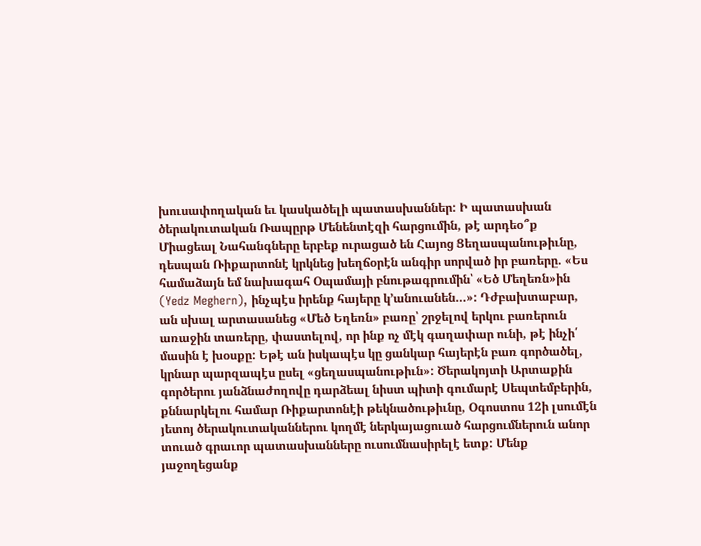խուսափողական եւ կասկածելի պատասխաններ: Ի պատասխան ծերակուտական Ռապըրթ Մենենտէզի հարցումին, թէ արդեօ՞ք Միացեալ Նահանգները երբեք ուրացած են Հայոց Ցեղասպանութիւնը, դեսպան Ռիքարտոնէ կրկնեց խեղճօրէն անգիր սորված իր բառերը. «Ես համաձայն եմ նախագահ Օպամայի բնութագրումին՝ «Եծ Մեղեռն»ին (Yedz Meghern), ինչպէս իրենք հայերը կ’անուանեն…»: Դժբախտաբար, ան սխալ արտասանեց «Մեծ Եղեռն» բառը՝ շրջելով երկու բառերուն առաջին տառերը, փաստելով, որ ինք ոչ մէկ գաղափար ունի, թէ ինչի՛ մասին է խօսքը: Եթէ ան իսկապէս կը ցանկար հայերէն բառ գործածել, կրնար պարզապէս ըսել «ցեղասպանութիւն»: Ծերակոյտի Արտաքին գործերու յանձնաժողովը դարձեալ նիստ պիտի գումարէ Սեպտեմբերին, քննարկելու համար Ռիքարտոնէի թեկնածութիւնը, Օգոստոս 12ի լսումէն յետոյ ծերակուտականներու կողմէ ներկայացուած հարցումներուն անոր տուած գրաւոր պատասխանները ուսումնասիրելէ ետք: Մենք յաջողեցանք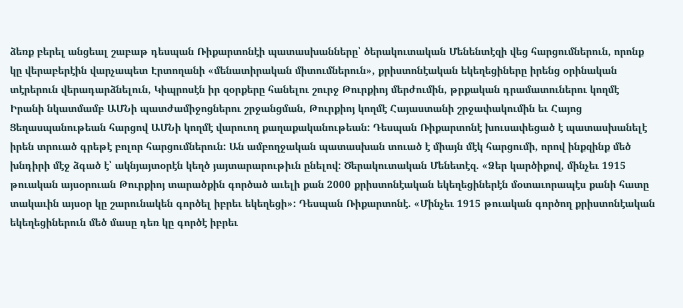ձեռք բերել անցեալ շաբաթ դեսպան Ռիքարտոնէի պատասխանները՝ ծերակուտական Մենենտէզի վեց հարցումներուն, որոնք կը վերաբերէին վարչապետ Էրտողանի «մենատիրական միտումներուն», քրիստոնէական եկեղեցիները իրենց օրինական տէրերուն վերադարձնելուն, Կիպրոսէն իր զօրքերը հանելու շուրջ Թուրքիոյ մերժումին, թրքական դրամատուներու կողմէ Իրանի նկատմամբ ԱՄՆի պատժամիջոցներու շրջանցման, Թուրքիոյ կողմէ Հայաստանի շրջափակումին եւ Հայոց Ցեղասպանութեան հարցով ԱՄՆի կողմէ վարուող քաղաքականութեան: Դեսպան Ռիքարտոնէ խուսափեցած է պատասխանելէ իրեն տրուած գրեթէ բոլոր հարցումներուն: Ան ամբողջական պատասխան տուած է միայն մէկ հարցումի, որով ինքզինք մեծ խնդիրի մէջ ձգած է՝ ակնյայտօրէն կեղծ յայտարարութիւն ընելով: Ծերակուտական Մենետէզ. «Ձեր կարծիքով, մինչեւ 1915 թուական այսօրուան Թուրքիոյ տարածքին գործած աւելի քան 2000 քրիստոնէական եկեղեցիներէն մօտաւորապէս քանի հատը տակաւին այսօր կը շարունակեն գործել իբրեւ եկեղեցի»: Դեսպան Ռիքարտոնէ. «Մինչեւ 1915 թուական գործող քրիստոնէական եկեղեցիներուն մեծ մասը դեռ կը գործէ իբրեւ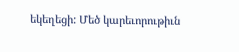եկեղեցի: Մեծ կարեւորութիւն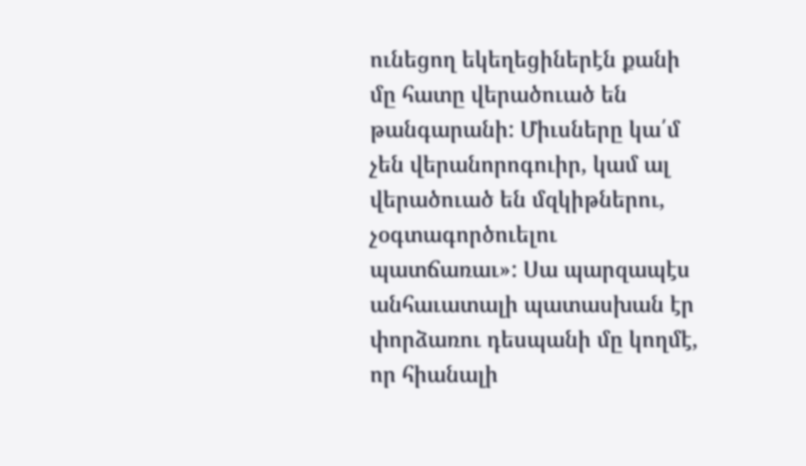ունեցող եկեղեցիներէն քանի մը հատը վերածուած են թանգարանի: Միւսները կա՛մ չեն վերանորոգուիր, կամ ալ վերածուած են մզկիթներու, չօգտագործուելու պատճառաւ»: Սա պարզապէս անհաւատալի պատասխան էր փորձառու դեսպանի մը կողմէ, որ հիանալի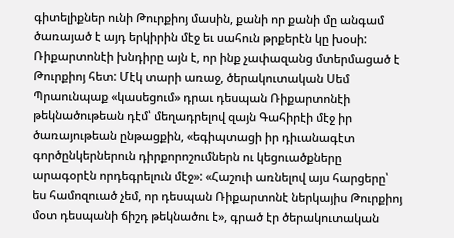գիտելիքներ ունի Թուրքիոյ մասին, քանի որ քանի մը անգամ ծառայած է այդ երկիրին մէջ եւ սահուն թրքերէն կը խօսի: Ռիքարտոնէի խնդիրը այն է, որ ինք չափազանց մտերմացած է Թուրքիոյ հետ: Մէկ տարի առաջ, ծերակուտական Սեմ Պրաունպաք «կասեցում» դրաւ դեսպան Ռիքարտոնէի թեկնածութեան դէմ՝ մեղադրելով զայն Գահիրէի մէջ իր ծառայութեան ընթացքին, «եգիպտացի իր դիւանագէտ գործընկերներուն դիրքորոշումներն ու կեցուածքները արագօրէն որդեգրելուն մէջ»: «Հաշուի առնելով այս հարցերը՝ ես համոզուած չեմ, որ դեսպան Ռիքարտոնէ ներկայիս Թուրքիոյ մօտ դեսպանի ճիշդ թեկնածու է», գրած էր ծերակուտական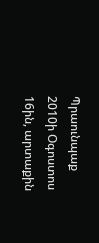Պրաունպաք 2010ի Օգոստոս 16ին, արտաքին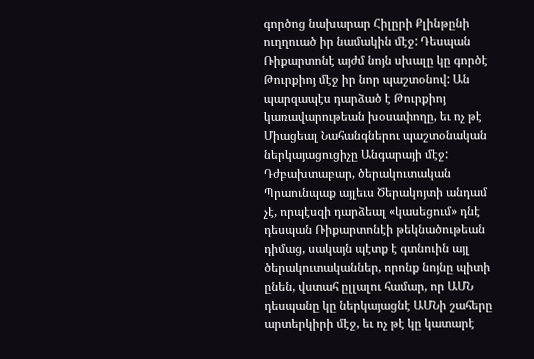գործոց նախարար Հիլըրի Քլինթընի ուղղուած իր նամակին մէջ: Դեսպան Ռիքարտոնէ այժմ նոյն սխալը կը գործէ Թուրքիոյ մէջ իր նոր պաշտօնով: Ան պարզապէս դարձած է Թուրքիոյ կառավարութեան խօսափողը, եւ ոչ թէ Միացեալ Նահանգներու պաշտօնական ներկայացուցիչը Անգարայի մէջ: Դժբախտաբար, ծերակուտական Պրաունպաք այլեւս Ծերակոյտի անդամ չէ, որպէսզի դարձեալ «կասեցում» դնէ դեսպան Ռիքարտոնէի թեկնածութեան դիմաց, սակայն պէտք է գտնուին այլ ծերակուտականներ, որոնք նոյնը պիտի ընեն, վստահ ըլլալու համար, որ ԱՄՆ դեսպանը կը ներկայացնէ ԱՄՆի շահերը արտերկիրի մէջ, եւ ոչ թէ կը կատարէ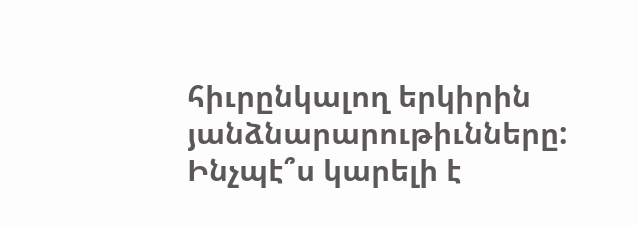հիւրընկալող երկիրին յանձնարարութիւնները: Ինչպէ՞ս կարելի է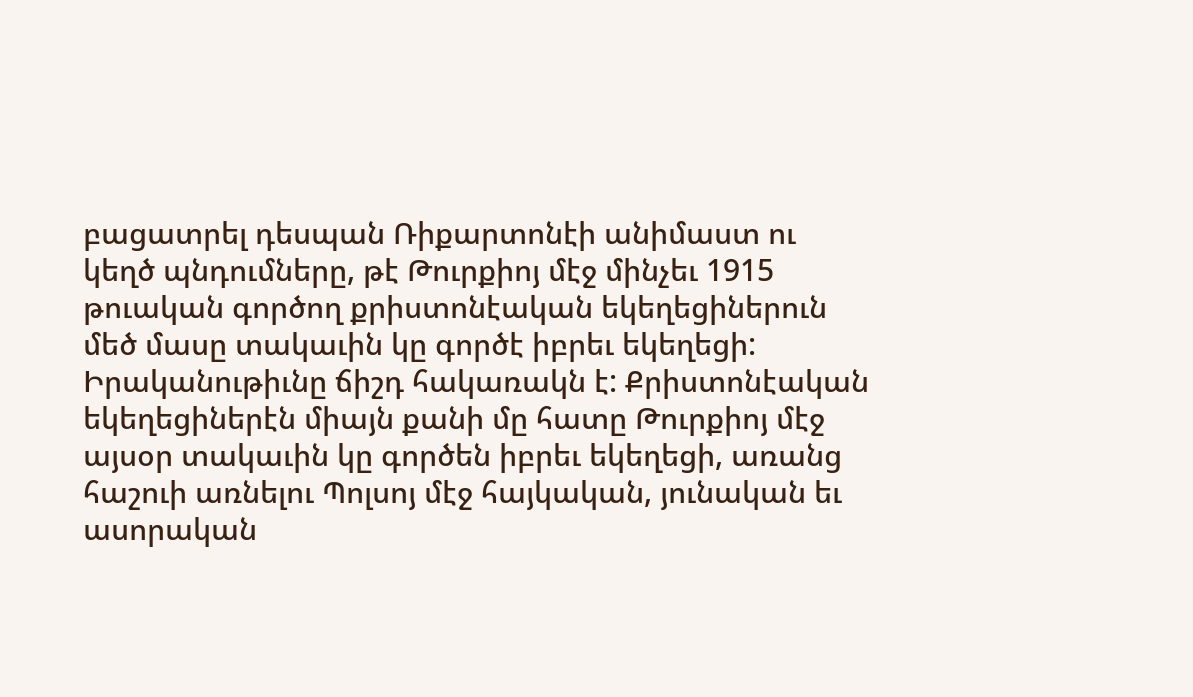բացատրել դեսպան Ռիքարտոնէի անիմաստ ու կեղծ պնդումները, թէ Թուրքիոյ մէջ մինչեւ 1915 թուական գործող քրիստոնէական եկեղեցիներուն մեծ մասը տակաւին կը գործէ իբրեւ եկեղեցի: Իրականութիւնը ճիշդ հակառակն է: Քրիստոնէական եկեղեցիներէն միայն քանի մը հատը Թուրքիոյ մէջ այսօր տակաւին կը գործեն իբրեւ եկեղեցի, առանց հաշուի առնելու Պոլսոյ մէջ հայկական, յունական եւ ասորական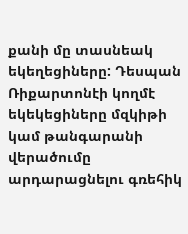քանի մը տասնեակ եկեղեցիները: Դեսպան Ռիքարտոնէի կողմէ եկեկեցիները մզկիթի կամ թանգարանի վերածումը արդարացնելու գռեհիկ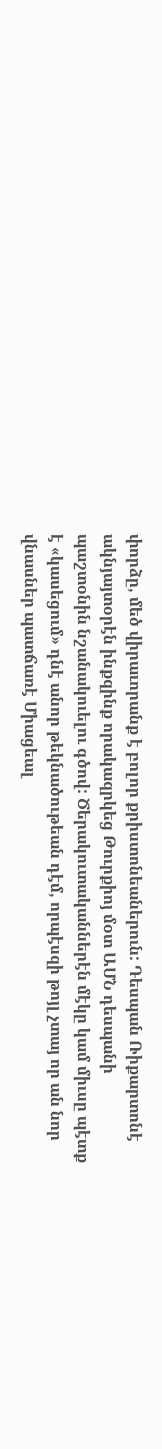փորձը, մեծ վիրաւորանք է բոլոր քրիստոնեաներուն: Դեսպան Ռիքարտոնէ ակնյայտօրէն ինքզինք որակազրկեց Թուրքիոյ մօտ ԱՄՆ դեսպանի պաշտօնին նշանակուելու գծով: Ծերակուտականներէն մէկը կամ միւսը պէտք է «կասեցում» դնէ անոր թեկնածութեան դէմ, որպէսզի թոյլ չտայ որ ան նոր վնասներ պատճառէ Միացեալ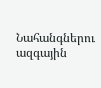Նահանգներու ազգային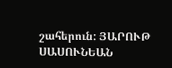շահերուն: ՅԱՐՈՒԹ ՍԱՍՈՒՆԵԱՆ